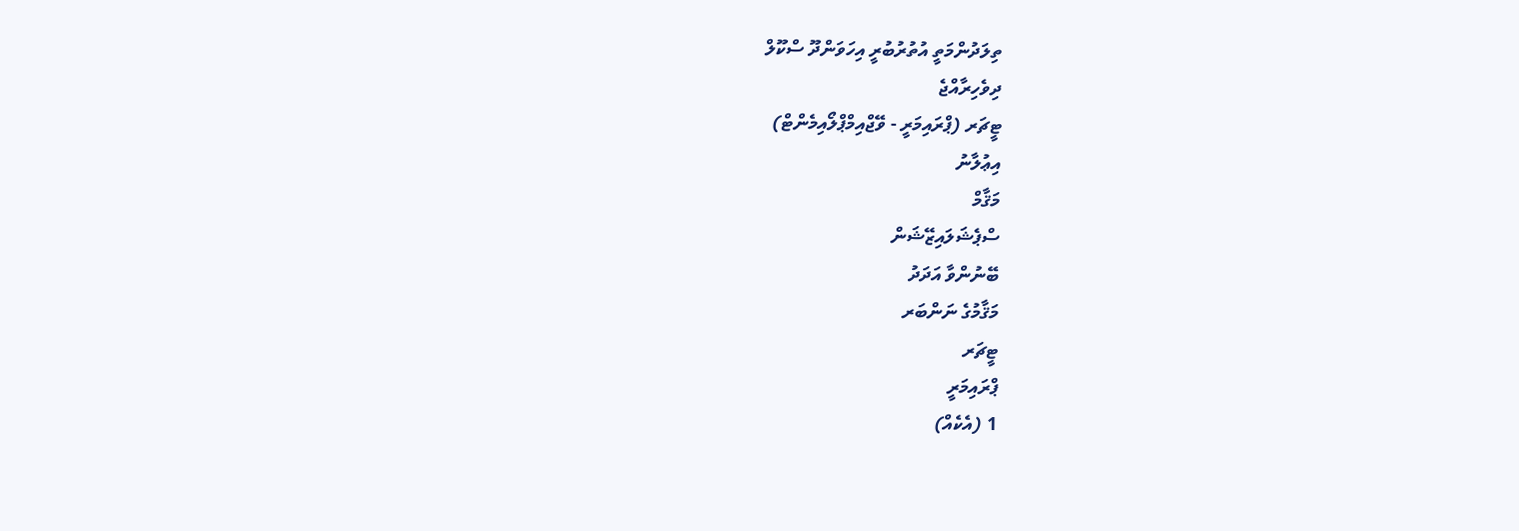ތިލަދުންމަތީ އުތުރުބުރީ އިހަވަންދޫ ސްކޫލް
ދިވެހިރާއްޖެ
ޓީޗަރ (ޕްރައިމަރީ - ވޭޖްއިމްޕްލޯއިމެންޓް)
އިޢުލާނު
މަޤާމް
ސްޕެޝަލައިޒޭޝަން
ބޭނުންވާ އަދަދު
މަޤާމުގެ ނަންބަރ
ޓީޗަރ
ޕްރައިމަރީ
1 (އެކެއް)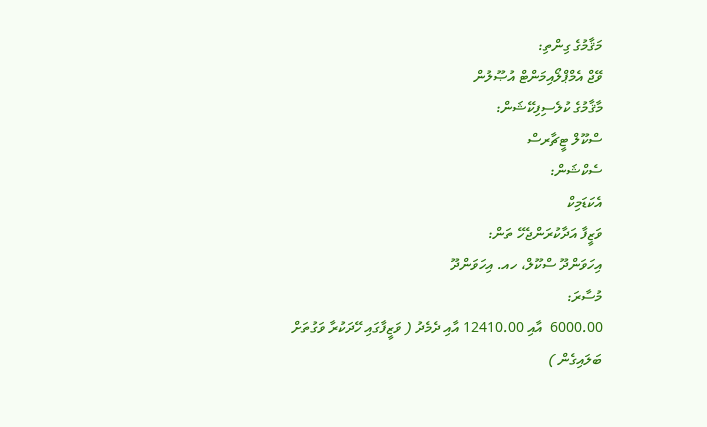މަޤާމުގެ ގިންތި:
ވޭޖް އެމްޕްލޯއިމަންޓް އުޞޫލުން
މާޤާމުގެ ކުލެސިފިކޭޝަން:
ސްކޫލް ޓީޗާރސް
ސެކްޝަން:
އެކަޑަމިކް
ވަޒީފާ އަދާކުރަންޖެހޭ ތަން:
އިހަވަންދޫ ސްކޫލް، ހއ. އިހަވަންދޫ
މުސާރަ:
6000.00  އާއި 12410.00 އާއި ދެމެދު ( ވަޒީފާގައި ހޭދަކުރާ ވަގުތަށް ބަލައިގެން )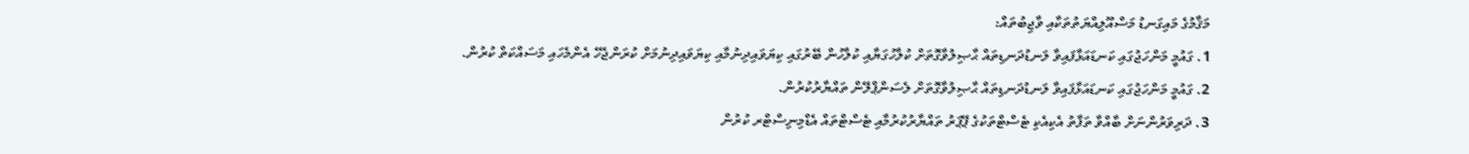މަޤާމުގެ މައިގަނޑު މަސްއޫލިއްޔަތުތަކާއި ވާޖިބުތައް:
1. ގައުމީ މަންހަޖުގައި ކަނޑައަޅާފައިވާ ލަނޑުދަނޑިތައް ޙާޞިލުވާގޮތަށް ކުލާހުގަޔާއި ކުލާހުން ބޭރުގައި ކިޔަވައިދިނުމާއި ކިޔަވައިދިނުމަށް ކުރަންޖެހޭ އެންމެހައި މަސައްކަތް ކުރުން.
2. ގައުމީ މަންހަޖުގައި ކަނޑައަޅާފައިވާ ލަނޑުދަނޑިތައް ޙާޞިލުވާގޮތަށް ލެސަންޕްލޭން ތައްޔާރުކުރުން.
3. ދަރިވަރުންނަށް ބާއްވާ ތަފާތު އެކިއެކި ޓެސްޓްތަކުގެ ޕޭޕަރު ތައްޔާރުކުރުމާއި ޓެސްޓްތައް އެޑްމިނިސްޓްރ ކުރުން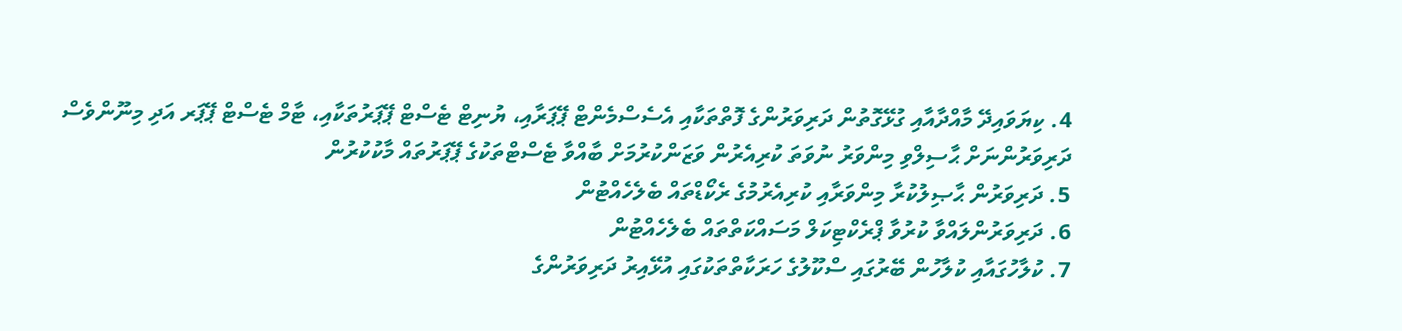4. ކިޔަވައިދޭ މާއްދާއާއި ގުޅޭގޮތުން ދަރިވަރުންގެ ފޮތްތަކާއި އެސެސްމެންޓް ޕޭޕަރާއި، ޔުނިޓް ޓެސްޓް ޕޭޕަރުތަކާއި، ޓާމް ޓެސްޓް ޕޭޕަރ އަދި މިނޫންވެސް ދަރިވަރުންނަށް ޙާސިލްވި މިންވަރު ނުވަތަ ކުރިއެރުން ވަޒަންކުރުމަށް ބާއްވާ ޓެސްޓްތަކުގެ ޕޭޕަރުތައް މާކުކުރުން
5. ދަރިވަރުން ޙާޞިލުކުރާ މިންވަރާއި ކުރިއެރުމުގެ ރެކޯޑްތައް ބެލެހެއްޓުން
6. ދަރިވަރުންލައްވާ ކުރުވާ ޕްރެކްޓިކަލް މަސައްކަތްތައް ބެލެހެއްޓުން
7. ކުލާހުގައާއި ކުލާހުން ބޭރުގައި ސްކޫލުގެ ހަރަކާތްތަކުގައި އުޅޭއިރު ދަރިވަރުންގެ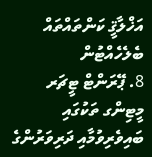އަޚްލާޤީ ކަންތައްތައް ބެލެހެއްޓުން
8. ޕޭރަންޓް ޓީޗަރ މީޓިންގ ތަކުގައި ބައިވެރިވުމާއި ދަރިވަރުންގެ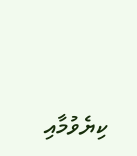ކިޔެވުމާއި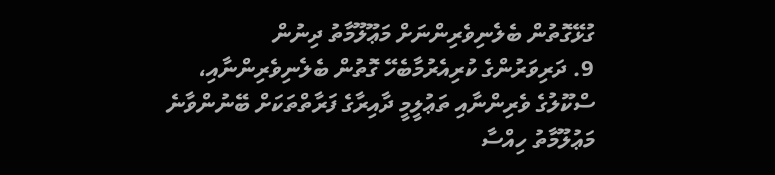ގުޅޭގޮތުން ބެލެނިވެރިންނަށް މަޢޫލޫމާތު ދިނުން
9. ދަރިވަރުންގެ ކުރިއެރުމާބެހޭ ގޮތުން ބެލެނިވެރިންނާއި، ސްކޫލުގެ ވެރިންނާއި ތަޢުލީމީ ދާއިރާގެ ފަރާތްތަކަށް ބޭނުންވާނެ މަޢުލޫމާތު ހިއްސާ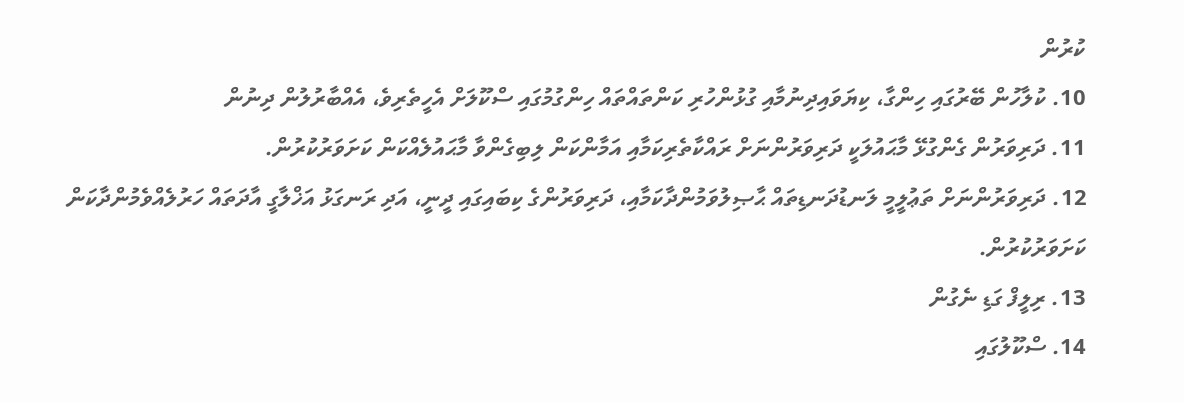ކުރުން
10. ކުލާހުން ބޭރުގައި ހިންގާ، ކިޔަވައިދިނުމާއި ގުޅުންހުރި ކަންތައްތައް ހިންގުމުގައި ސްކޫލަށް އެހީތެރިވެ، އެއްބާރުލުން ދިނުން
11. ދަރިވަރުން ގެންގުޅޭ މާޙައުލަކީ ދަރިވަރުންނަށް ރައްކާތެރިކަމާއި އަމާންކަން ލިބިގެންވާ މާޙައުލެއްކަން ކަށަވަރުކުރުން.
12. ދަރިވަރުންނަށް ތަޢުލީމީ ލަނޑުދަނޑިތައް ޙާޞިލުވަމުންދާކަމާއި، ދަރިވަރުންގެ ކިބައިގައި ދީނީ، އަދި ރަނގަޅު އަޚްލާގީ އާދަތައް ހަރުލެއްވެމުންދާކަން ކަށަވަރުކުރުން.
13. ރިލީފް ގަޑި ނެގުން
14. ސްކޫލުގައި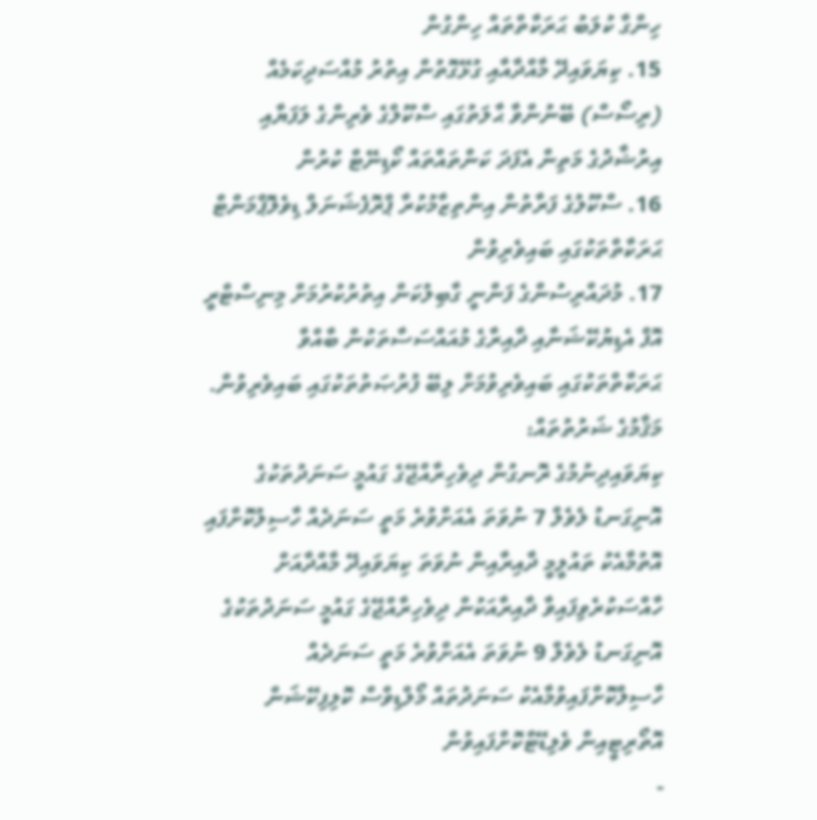ހިންގާ ކުލަބު ޙަރަކާތްތައް ހިންގުން
15. ކިޔަވައިދޭ މާއްދާއާއި ގުޅޭގޮތުން އިތުރު މުއްސަދިކަމެއް (ރިސޯސް) ބޭނުންވާ ޙާލަތުގައި ސްކޫލްގެ ވެރިންގެ ލަފަޔާއި އިރުޝާދުގެ މަތިން އެފަދަ ކަންތައްތައް ކޯޑިނޭޓް ކުރުން
16. ސްކޫލުގެ ފަރާތުން އިންތިޒާމުކުރާ ޕްރޮފެޝަނަލް ޑިވެލޮޕްމަންޓް ޙަރަކާތްތަކުގައި ބައިވެރިވުން
17. މުދައްރިސުންގެ ފަންނީ ގާބިލުކަން އިތުރުކުރުމަށް މިނިސްޓްރީ އޮފް އެޑިޔުކޭޝަނާއި ދާއިރާގެ މުއައްސަސާތަކުން ބާއްވާ ޙަރަކާތްތަކުގައި ބައިވެރިވުމަށް ލިބޭ ފުރުޞަތުތަކުގައި ބައިވެރިވުން.
މަޤާމުގެ ޝަރުތުތައް:
ކިޔަވައިދިނުމުގެ ރޮނގުން ދިވެހިރާއްޖޭގެ ގައުމީ ސަނަދުތަކުގެ އޮނިގަނޑު ލެވެލް 7 ނުވަތަ އެއަށްވުރެ މަތީ ސަނަދެއް ހާސިލުކޮށްފައި އޮތުމާއެކު ތައުލީމީ ދާއިރާއިން ނުވަތަ ކިޔަވައިދޭ މާއްދާއަށް  ހާއްސަކުރެވިފައިވާ ދާއިރާއަކުން ދިވެހިރާއްޖޭގެ ގައުމީ ސަނަދުތަކުގެ އޮނިގަނޑު ލެވެލް 9 ނުވަތަ އެއަށްވުރެ މަތީ ސަނަދެއް ހާސިލްކޮށްފައިވުމާއެކު ސަނަދުތައް މޯލްޑިވްސް ކޮލިފިކޭޝަން އޮތޯރިޓީއިން ވެލިޑޭޓްކޮށްފައިވުން
-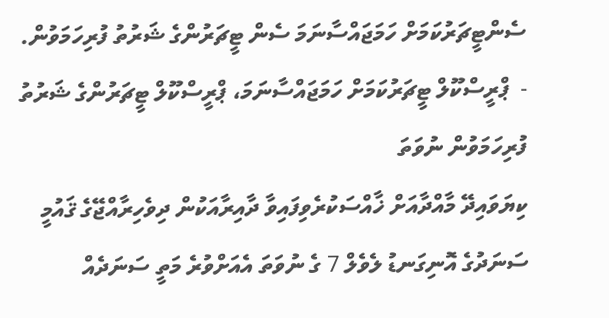ސެންޓީޗަރުކަމަށް ހަމަޖައްސާނަމަ ސެން ޓީޗަރުންގެ ޝަރުތު ފުރިހަމަވުން.
-  ޕްރީސްކޫލް ޓީޗަރުކަމަށް ހަމަޖައްސާނަމަ، ޕްރީސްކޫލް ޓީޗަރުންގެ ޝަރުތު ފުރިހަމަވުން ނުވަތަ
ކިޔަވައިދޭ މާއްދާއަށް ޚާއްސަކުރެވިފައިވާ ދާއިރާއަކުން ދިވެހިރާއްޖޭގެ ޤައުމީ ސަނަދުގެ އޮނިގަނޑު ލެވެލް 7 ގެ ނުވަތަ އެއަށްވުރެ މަތީ ސަނަދެއް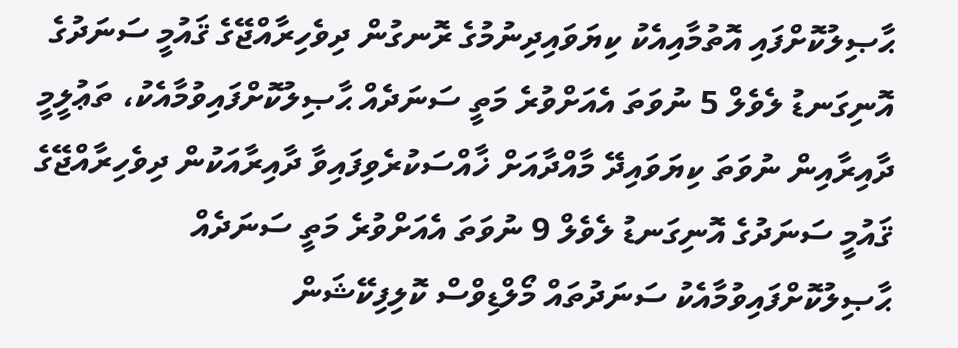ޙާޞިލުކޮށްފައި އޮތުމާއިއެކު ކިޔަވައިދިނުމުގެ ރޮނގުން ދިވެހިރާއްޖޭގެ ޤައުމީ ސަނަދުގެ އޮނިގަނޑު ލެވެލް 5 ނުވަތަ އެއަށްވުރެ މަތީ ސަނަދެއް ޙާޞިލުކޮށްފައިވުމާއެކު، ތަޢުލީމީ ދާއިރާއިން ނުވަތަ ކިޔަވައިދޭ މާއްދާއަށް ޚާއްސަކުރެވިފައިވާ ދާއިރާއަކުން ދިވެހިރާއްޖޭގެ ޤައުމީ ސަނަދުގެ އޮނިގަނޑު ލެވެލް 9 ނުވަތަ އެއަށްވުރެ މަތީ ސަނަދެއް ޙާޞިލުކޮށްފައިވުމާއެކު ސަނަދުތައް މޯލްޑިވްސް ކޮލިފިކޭޝަން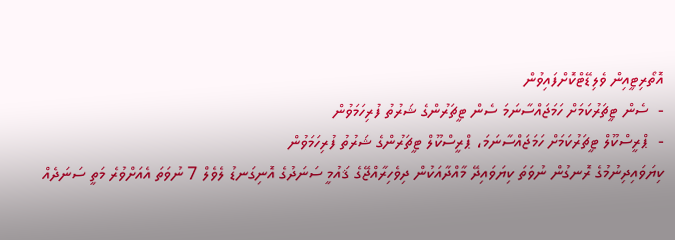އޮތޯރިޓީއިން ވެލިޑޭޓްކޮށްފައިވުން
-  ސެން ޓީޗަރުކަމަށް ހަމަޖައްސާނަމަ ސެން ޓީޗަރުންގެ ޝަރުތު ފުރިހަމަވުން
-  ޕްރީސްކޫލް ޓީޗަރުކަމަށް ހަމަޖައްސާނަމަ، ޕްރީސްކޫލް ޓީޗަރުންގެ ޝަރުތު ފުރިހަމަވުން
ކިޔަވައިދިނުމުގެ ރޮނގުން ނުވަތަ ކިޔަވައިދޭ މާއްދާއަކުން ދިވެހިރާއްޖޭގެ ޤައުމީ ސަނަދުގެ އޮނިގަނޑު ލެވެލް 7 ނުވަތަ އެއަށްވުރެ މަތީ ސަނަދެއް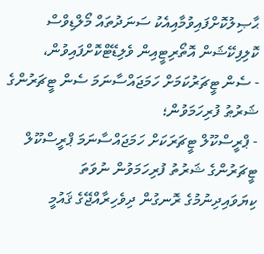ޙާޞިލުކޮށްފައިވުމާއިއެކު ސަނަދުތައް މޯލްޑިވްސް ކޮލިފިކޭޝަން އޮތޯރިޓީއިން ވެލިޑޭޓްކޮށްފައިވުން،
- ސެން ޓީޗަރުކަމަށް ހަމަޖައްސާނަމަ ސެން ޓީޗަރުންގެ ޝަރުޠު ފުރިހަމަވުން؛
- ޕްރީސްކޫލް ޓީޗަރަކަށް ހަމަޖައްސާނަމަ ޕްރީސްކޫލް ޓީޗަރުންގެ ޝަރުތު ފުރިހަމަވުން ނުވަތަ
ކިޔަވައިދިނުމުގެ ރޮނގުން ދިވެހިރާއްޖޭގެ ޤައުމީ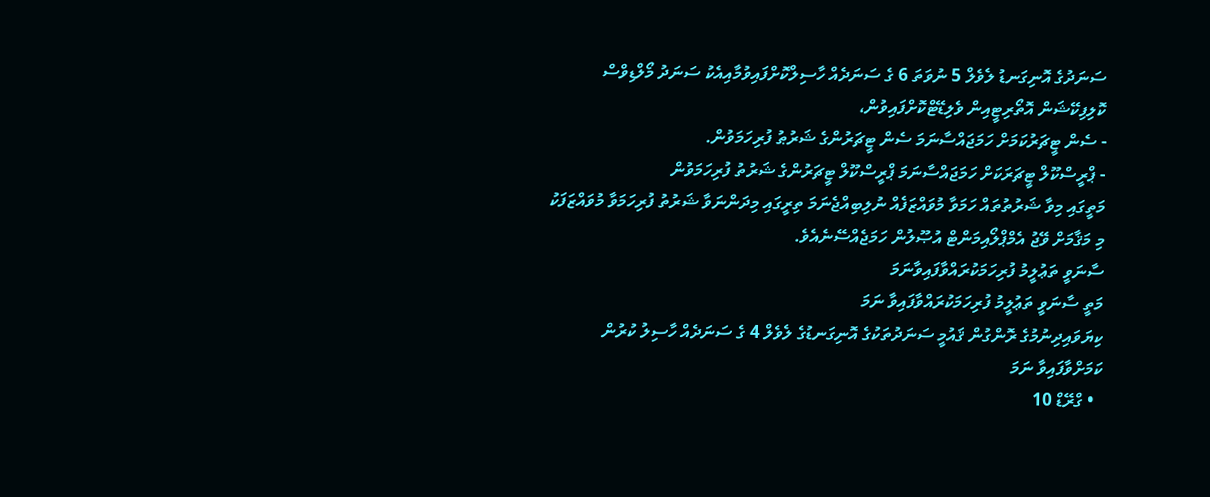ސަނަދުގެ އޮނިގަނޑު ލެވެލް 5 ނުވަތަ 6 ގެ ސަނަދެއް ހާސިލްކޮށްފައިވުމާއިއެކު ސަނަދު މޯލްޑިވްސް ކޮލިފިކޭޝަން އޮތޯރިޓީއިން ވެލިޑޭޓްކޮށްފައިވުން،
- ސެން ޓީޗަރުކަމަށް ހަމަޖައްސާނަމަ ސެން ޓީޗަރުންގެ ޝަރުޠު ފުރިހަމަވުން.
- ޕްރީސްކޫލް ޓީޗަރަކަށް ހަމަޖައްސާނަމަ ޕްރީސްކޫލް ޓީޗަރުންގެ ޝަރުތު ފުރިހަމަވުން
މަތީގައި މިވާ ޝަރުތުތައް ހަމަވާ މުވައްޒަފެއް ނުލިބިއްޖެނަމަ ތިރީގައި މިދަންނަވާ ޝަރުތު ފުރިހަމަވާ މުވައްޒަފަކު މި މަޤާމަށް ވޭޖު އެމްޕްލޯއިމަންޓް އުޞޫލުން ހަމަޖެއްސޭނެއެވެ.
ސާނަވީ ތަޢުލީމު ފުރިހަމަކުރައްވާފައިވާނަމަ
މަތީ ސާނަވީ ތަޢުލީމު ފުރިހަމަކުރައްވާފައިވާ ނަމަ
ކިޔަވައިދިނުމުގެ ރޮންގުން ޤައުމީ ސަނަދުތަކުގެ އޮނިގަނޑުގެ ލެވެލް 4 ގެ ސަނަދެއް ހާސިލު ކުރުން ކަމަށްވާފައިވާ ނަމަ
  • ގްރޭޑް 10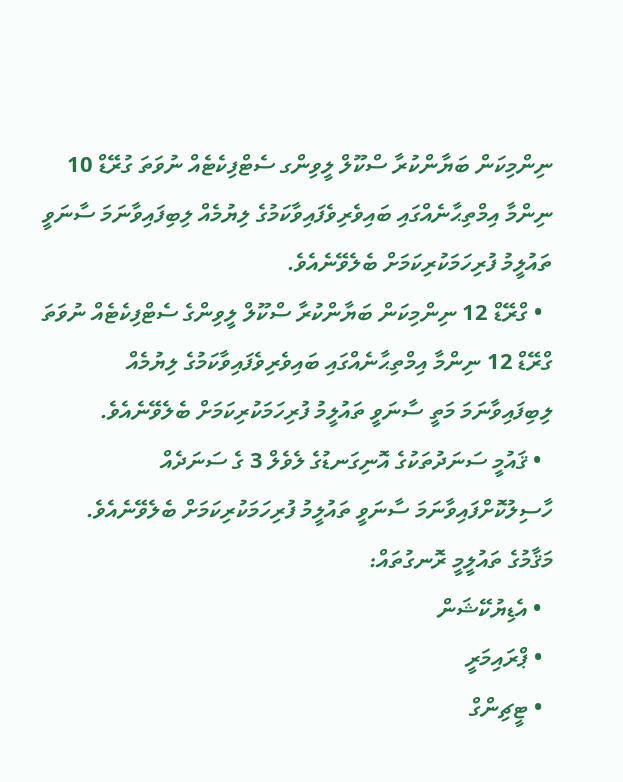ނިންމިކަން ބަޔާންކުރާ ސްކޫލް ލީވިންގ ސެޓްފިކެޓެއް ނުވަތަ ގުރޭޑް 10 ނިންމާ އިމްތިޙާނެއްގައި ބައިވެރިވެފައިވާކަމުގެ ލިޔުމެއް ލިބިފައިވާނަމަ ސާނަވީ ތައުލީމު ފުރިހަމަކުރިކަމަށް ބެލެވޭނެއެވެ.
  • ގްރޭޑް 12 ނިންމިކަން ބަޔާންކުރާ ސްކޫލް ލީވިންގެ ސެޓްފިކެޓެއް ނުވަތަ ގްރޭޑް 12 ނިންމާ އިމްތިޙާނެއްގައި ބައިވެރިވެފައިވާކަމުގެ ލިޔުމެއް ލިބިފައިވާނަމަ މަތީ ސާނަވީ ތައުލީމު ފުރިހަމަކުރިކަމަށް ބެލެވޭނެއެވެ.
  • ޤައުމީ ސަނަދުތަކުގެ އޮނިގަނޑުގެ ލެވެލް 3 ގެ ސަނަދެއް ހާސިލުކޮށްފައިވާނަމަ ސާނަވީ ތައުލީމު ފުރިހަމަކުރިކަމަށް ބެލެވޭނެއެވެ.
މަޤާމުގެ ތައުލީމީ ރޮނގުތައް:
  • އެޑިޔުކޭޝަން
  • ޕްރައިމަރީ
  • ޓީޗިންގް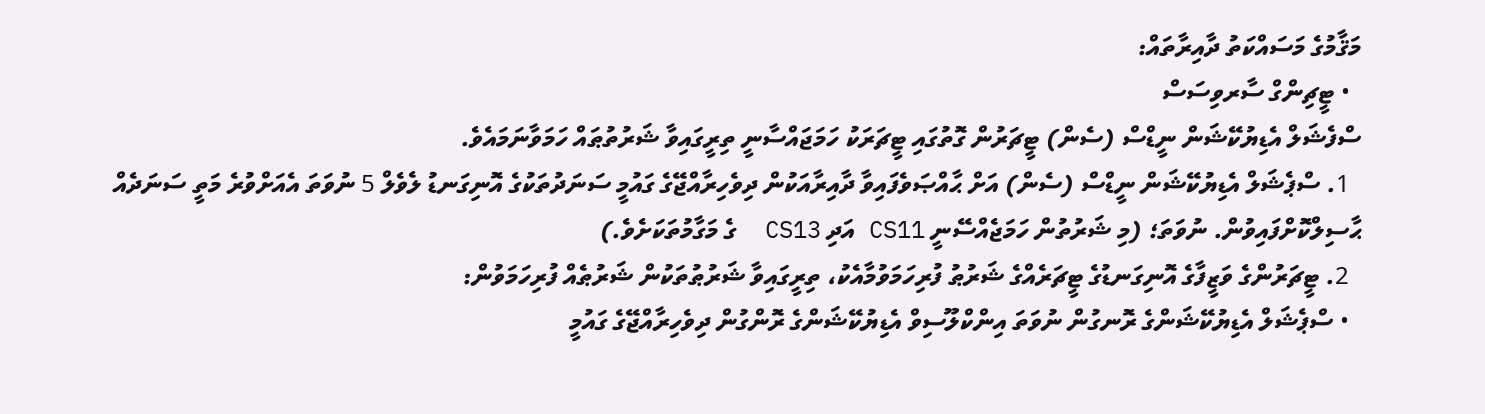މަޤާމުގެ މަސައްކަތު ދާއިރާތައް:
  • ޓީޗިންގް ސާރވިސަސް
ސްފެޝަލް އެޑިޔުކޭޝަން ނީޑްސް (ސެން) ޓީޗަރުން ގޮތުގައި ޓީޗަރަކު ހަމަޖައްސާނީ ތިރީގައިވާ ޝަރުތުޠައް ހަމަވާނަމައެވެ.
  1. ސްޕެޝަލް އެޑިޔުކޭޝަން ނީޑްސް (ސެން) އަށް ޙާއްޞަވެފައިވާ ދާއިރާއަކުން ދިވެހިރާއްޖޭގެ ގައުމީ ސަނަދުތަކުގެ އޮނިގަނޑު ލެވެލް 5 ނުވަތަ އެއަށްވުރެ މަތީ ސަނަދެއް ޙާސިލްކޮށްފައިވުން. ނުވަތަ؛ (މި ޝަރުތުން ހަމަޖެއްސޭނީ CS11 އަދި CS13  ގެ މަގާމުތަކަށެވެ.)
  2. ޓީޗަރުންގެ ވަޒީފާގެ އޮނިގަނޑުގެ ޓީޗަރެއްގެ ޝަރުޠު ފުރިހަމަވުމާއެކު، ތިރީގައިވާ ޝަރުޠުތަކުން ޝަރުޠެއް ފުރިހަމަވުން:
  • ސްޕެޝަލް އެޑިޔުކޭޝަންގެ ރޮނގުން ނުވަތަ އިންކްލޫސިވް އެޑިޔުކޭޝަންގެ ރޮންގުން ދިވެހިރާއްޖޭގެ ގައުމީ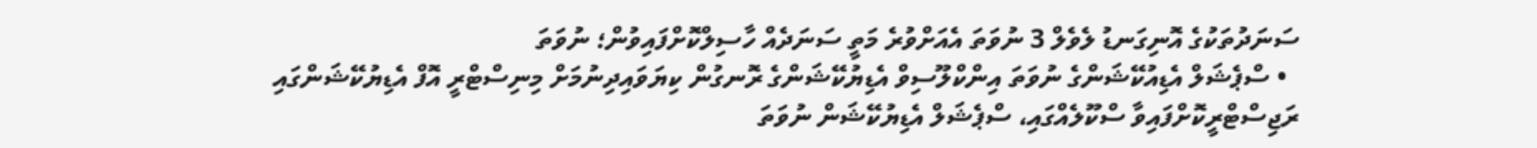ސަނަދުތަކުގެ އޮނިގަނޑު ލެވެލް 3 ނުވަތަ އެއަށްވުރެ މަތީ ސަނަދެއް ހާސިލްކޮށްފައިވުން؛ ނުވަތަ
  • ސްޕެޝަލް އެޑިއުކޭޝަންގެ ނުވަތަ އިންކްލޫސިވް އެޑިޔުކޭޝަންގެ ރޮނގުން ކިޔަވައިދިނުމަށް މިނިސްޓްރީ އޮފް އެޑިޔުކޭޝަންގައި ރަޖިސްޓްރީކޮށްފައިވާ ސްކޫލެއްގައި، ސްޕެޝަލް އެޑިޔުކޭޝަން ނުވަތަ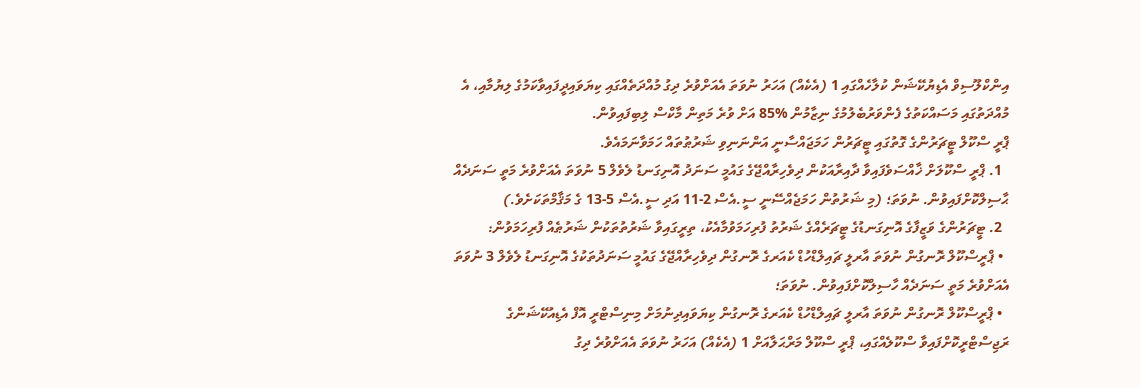އިންކްލޫސިވް އެޑިޔުކޭޝަން ކުލާހެއްގައި 1 (އެކެއް) އަހަރު ނުވަތަ އެއަށްވުރެ ދިގު މުއްދަތެއްގައި ކިޔަވައިދީފައިވާކަމުގެ ލިޔުމާއި، އެ މުއްދަތުގައި މަސައްކަތުގެ ފެންވަރުބެލުމުގެ ނިޒާމުން %85 އަށް ވުރެ މަތިން މާކްސް ލިބިފައިވުން.
ޕްރީ ސްކޫލް ޓީޗަރުންގެ ގޮތުގައި ޓީޗަރުން ހަމަޖައްސާނީ އަންނަނިވި ޝަރުޠުތައް ހަމަވާނަމައެވެ.
  1. ޕްރީ ސްކޫލަށް ޚާއްސަވެފައިވާ ދާއިރާއަކުން ދިވެހިރާއްޖޭގެ ގައުމީ ސަނަދު އޮނިގަނޑު ލެވެލް 5 ނުވަތަ އެއަށްވުރެ މަތީ ސަނަދެއް ޙާސިލްކޮށްފައިވުން. ނުވަތަ؛ (މި ޝަރުތުން ހަމަޖެއްސޭނީ ސީ.އެސް 2-11 އަދި ސީ.އެސް 5-13 ގެ މަޤާމްތަކަށެވެ.)
  2. ޓީޗަރުންގެ ވަޒީފާގެ އޮނިގަނޑުގެ ޓީޗަރެއްގެ ޝަރުތު ފުރިހަމަވުމާއެކު، ތިރީގައިވާ ޝަރުތުތަކުން ޝަރުޠެއް ފުރިހަމަވުން:
  • ޕްރީސްކޫލް ރޮނގުން ނުވަތަ އާރލީ ޗައިލްޑްހުޑް ކެއަރގެ ރޮނގުން ދިވެހިރާއްޖޭގެ ގައުމީ ސަނަދުތަކުގެ އޮނިގަނޑު ލެވެލް 3 ނުވަތަ އެއަށްވުރެ މަތީ ސަނަދެއް ހާސިލްކޮށްފައިވުން. ނުވަތަ؛
  • ޕްރީސްކޫލް ރޮނގުން ނުވަތަ އާރލީ ޗައިލްޑްހުޑް ކެއަރގެ ރޮނގުން ކިޔަވައިދިނުމަށް މިނިސްޓްރީ އޮފް އެޑިއުކޭޝަންގެ ރަޖިސްޓްރީކޮށްފައިވާ ސްކޫލެއްގައި، ޕްރީ ސްކޫލް މަރްޙަލާއަށް 1 (އެކެއް) އަހަރު ނުވަތަ އެއަށްވުރެ ދިގު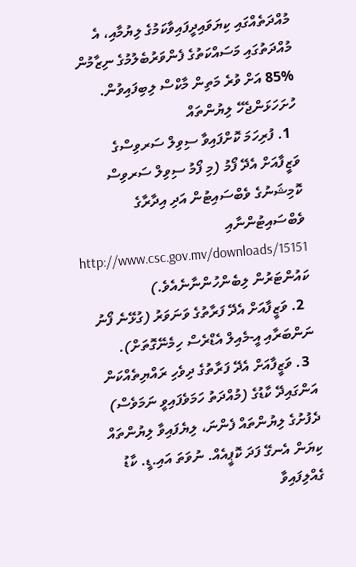މުއްދަތެއްގައި ކިޔަވައިދީފައިވާކަމުގެ ލިޔުމާއި، އެ މުއްދަތުގައި މަސައްކަތުގެ ފެންވަރުބެލުމުގެ ނިޒާމުން %85 އަށް ވުރެ މަތިން މާކްސް ލިބިފައިވުން.
ހުށަހަޅަންޖެހޭ ލިޔުންތައް
  1. ފުރިހަމަ ކޮށްފައިވާ ސިވިލް ސަރވިސްގެ ވަޒީފާއަށް އެދޭ ފޯމު (މި ފޯމު ސިވިލް ސަރވިސް ކޮމިޝަނުގެ ވެބްސައިޓުން އަދި އިދާރާގެ ވެބްސައިޓުންނާއި http://www.csc.gov.mv/downloads/15151 ކައުންޓަރުން ލިބެންހުންނާނެއެވެ.)
  2. ވަޒީފާއަށް އެދޭ ފަރާތުގެ ވަނަވަރު (ގުޅޭނެ ފޯނު ނަންބަރާއި އީ-މެއިލް އެޑްރެސް ހިމެނޭގޮތަށް).
  3. ވަޒީފާއަށް އެދޭ ފަރާތުގެ ދިވެހި ރައްޔިތެއްކަން އަންގައިދޭ ކާޑުގެ (މުއްދަތު ހަމަވެފައިވީ ނަމަވެސް) ދެފުށުގެ ލިޔުންތައް ފެންނަ، ލިޔެފައިވާ ލިޔުންތައް ކިޔަން އެނގޭ ފަދަ ކޮޕީއެއް. ނުވަތަ އައި.ޑީ. ކާޑު ގެއްލިފައިވާ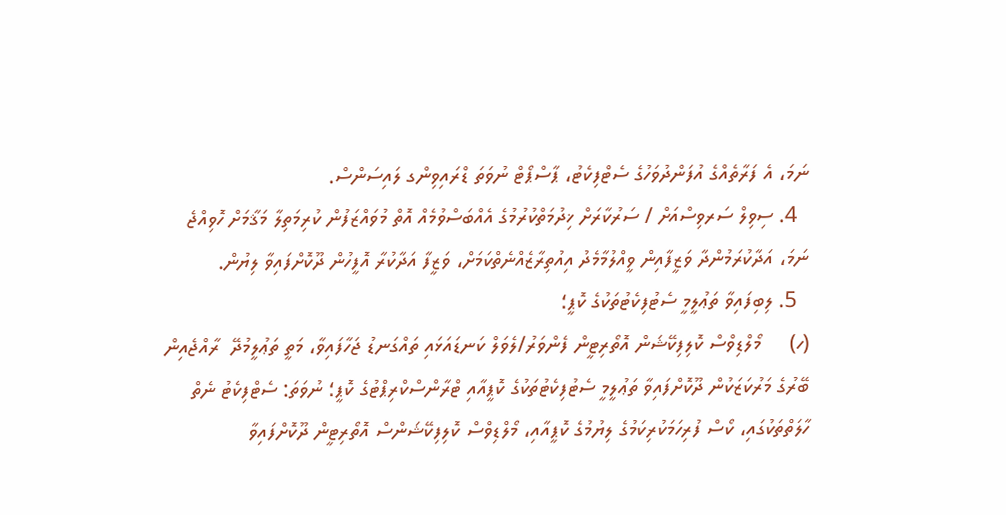ނަމަ، އެ ފަރާތެއްގެ އުފަންދުވަހުގެ ސެޓްފިކެޓު، ޕާސްޕޯޓް ނުވަތަ ޑްރައިވިންގ ލައިސަންސް.
  4. ސިވިލް ސަރވިސްއަށް / ސަރުކާރަށް ޚިދުމަތްކުރުމުގެ އެއްބަސްވުމެއް އޮތް މުވައްޒަފުން ކުރިމަތިލާ މަޤާމަށް ހޮވިއްޖެ ނަމަ، އަދާކުރަމުންދާ ވަޒީފާއިން ވީއްލުމާމެދު އިއުތިރާޒެއްނެތްކަމަށް، ވަޒީފާ އަދާކުރާ އޮފީހުން ދޫކޮށްފައިވާ ލިޔުން.
  5. ލިބިފައިވާ ތަޢުލީމީ ސެޓުފިކެޓުތަކުގެ ކޮޕީ؛
(ހ)     މޯލްޑިވްސް ކޮލިފިކޭޝަން އޮތޯރިޓީން ފެންވަރު/ލެވަލް ކަނޑައަޅައި ތައްގަނޑު ޖަހާފައިވާ، މަތީ ތަޢުލީމުދޭ  ރާއްޖެއިން ބޭރުގެ މަރުކަޒަކުން ދޫކޮށްފައިވާ ތަޢުލީމީ ސެޓުފިކެޓުތަކުގެ ކޮޕީއާއި ޓްރާންސްކްރިޕްޓުގެ ކޮޕީ؛ ނުވަތަ: ސެޓްފިކެޓު ނެތް ހާލަތްތަކުގައި، ކޯސް ފުރިހަމަކުރިކަމުގެ ލިޔުމުގެ ކޮޕީއާއި، މޯލްޑިވްސް ކޮލިފިކޭޝަންސް އޮތޯރިޓީން ދޫކޮށްފައިވާ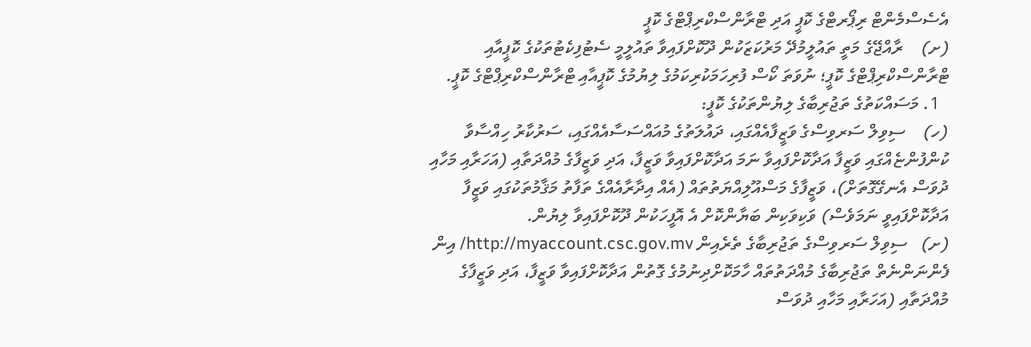އެސެސްމެންޓް ރިޕޯރޓްގެ ކޮޕީ އަދި ޓްރާންސްކްރިޕްޓްގެ ކޮޕީ
(ށ)    ރާއްޖޭގެ މަތީ ތައުލީމުދޭ މަރުކަޒަކުން ދޫކޮށްފައިވާ ތައުލީމީ ސެޓުފިކެޓުތަކުގެ ކޮޕީއާއި ޓްރާންސްކްރިޕްޓްގެ ކޮޕީ؛ ނުވަތަ ކޯސް ފުރިހަމަކުރިކަމުގެ ލިޔުމުގެ ކޮޕީއާއި ޓްރާންސްކްރިޕްޓްގެ ކޮޕީ.
  1. މަސައްކަތުގެ ތަޖުރިބާގެ ލިޔުންތަކުގެ ކޮޕީ:
(ހ)    ސިވިލް ސަރވިސްގެ ވަޒީފާއެއްގައި، ދައުލަތުގެ މުއައްސަސާއެއްގައި، ސަރުކާރު ހިއްސާވާ ކުންފުންޏެއްގައި ވަޒީފާ އަދާކޮށްފައިވާ ނަމަ އަދާކޮށްފައިވާ ވަޒީފާ، އަދި ވަޒީފާގެ މުއްދަތާއި (އަހަރާއި މަހާއި ދުވަސް އެނގޭގޮތަށް)، ވަޒީފާގެ މަސްއޫލިއްޔަތުތައް (އެއް އިދާރާއެއްގެ ތަފާތު މަޤާމުތަކުގައި ވަޒީފާ އަދާކޮށްފައިވީ ނަމަވެސް) ވަކިވަކިން ބަޔާންކޮށް އެ އޮފީހަކުން ދޫކޮށްފައިވާ ލިޔުން.
(ށ)   ސިވިލް ސަރވިސްގެ ތަޖުރިބާގެ ތެރެއިން http://myaccount.csc.gov.mv/ އިން ފެންނަންނެތް ތަޖުރިބާގެ މުއްދަތުތައް ހާމަކޮށްދިނުމުގެ ގޮތުން އަދާކޮށްފައިވާ ވަޒީފާ، އަދި ވަޒީފާގެ މުއްދަތާއި (އަހަރާއި މަހާއި ދުވަސް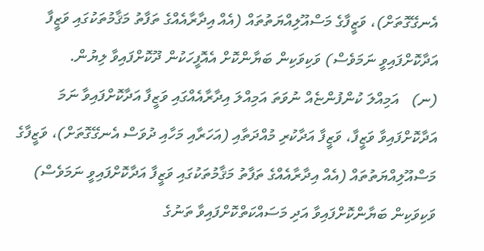އެނގޭގޮތަށް)، ވަޒީފާގެ މަސްއޫލިއްޔަތުތައް (އެއް އިދާރާއެއްގެ ތަފާތު މަޤާމުތަކުގައި ވަޒީފާ އަދާކޮށްފައިވީ ނަމަވެސް) ވަކިވަކިން ބަޔާންކޮށް އެއޮފީހަކުން ދޫކޮށްފައިވާ ލިޔުން.
(ނ)   އަމިއްލަ ކުންފުންޏެއް ނުވަތަ އަމިއްލަ އިދާރާއެއްގައި ވަޒީފާ އަދާކޮށްފައިވާ ނަމަ އަދާކޮށްފައިވާ ވަޒީފާ، ވަޒީފާ އަދާކުރި މުއްދަތާއި (އަހަރާއި މަހާއި ދުވަސް އެނގޭގޮތަށް)، ވަޒީފާގެ މަސްއޫލިއްޔަތުތައް (އެއް އިދާރާއެއްގެ ތަފާތު މަޤާމުތަކުގައި ވަޒީފާ އަދާކޮށްފައިވީ ނަމަވެސް) ވަކިވަކިން ބަޔާންކޮށްފައިވާ އަދި މަސައްކަތްކޮށްފައިވާ ތަނުގެ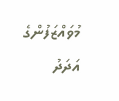މުވައްޒަފުންގެ އަދަދު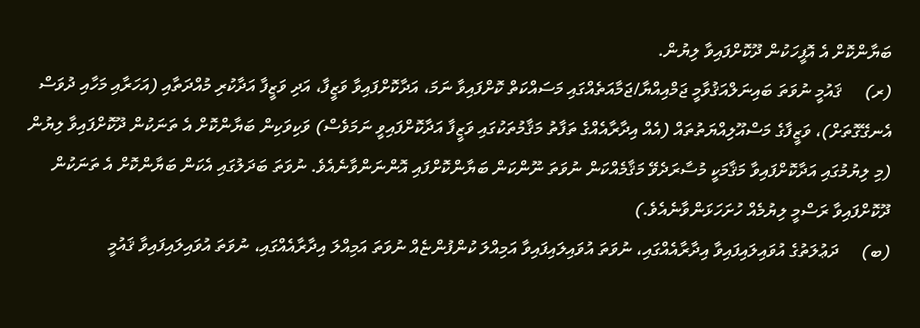ބަޔާންކޮށް އެ އޮފީހަކުން ދޫކޮށްފައިވާ ލިޔުން.
(ރ)     ޤައުމީ ނުވަތަ ބައިނަލްއަޤުވާމީ ޖަމްއިއްޔާ/ޖަމާއަތެއްގައި މަސައްކަތް ކޮށްފައިވާ ނަމަ، އަދާކޮށްފައިވާ ވަޒީފާ، އަދި ވަޒީފާ އަދާކުރި މުއްދަތާއި (އަހަރާއި މަހާއި ދުވަސް އެނގޭގޮތަށް)، ވަޒީފާގެ މަސްއޫލިއްޔަތުތައް (އެއް އިދާރާއެއްގެ ތަފާތު މަޤާމުތަކުގައި ވަޒީފާ އަދާކޮށްފައިވީ ނަމަވެސް) ވަކިވަކިން ބަޔާންކޮށް އެ ތަނަކުން ދޫކޮށްފައިވާ ލިޔުން (މި ލިޔުމުގައި އަދާކޮށްފައިވާ މަޤާމަކީ މުސާރަދެވޭ މަޤާމެއްކަން ނުވަތަ ނޫންކަން ބަޔާންކޮށްފައި އޮންނަންވާނެއެވެ. ނުވަތަ ބަދަލުގައި އެކަން ބަޔާންކޮށް އެ ތަނަކުން ދޫކޮށްފައިވާ ރަސްމީ ލިޔުމެއް ހުށަހަޅަންވާނެއެވެ.)
(ބ)     ދަޢުލަތުގެ އުވައިލައިފައިވާ އިދާރާއެއްގައި، ނުވަތަ އުވައިލައިފައިވާ އަމިއްލަ ކުންފުންޏެއް ނުވަތަ އަމިއްލަ އިދާރާއެއްގައި، ނުވަތަ އުވައިލައިފައިވާ ޤައުމީ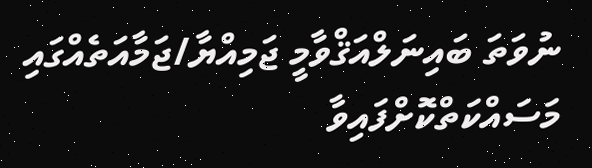ނުވަތަ ބައިނަލްއަޤްވާމީ ޖަމިއްޔާ/ޖަމާއަތެއްގައި މަސައްކަތްކޮށްފައިވާ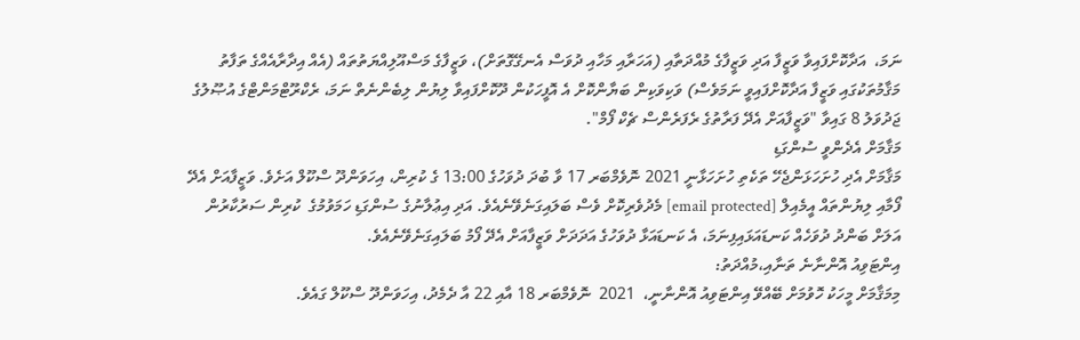ނަމަ،  އަދާކޮށްފައިވާ ވަޒީފާ އަދި ވަޒީފާގެ މުއްދަތާއި (އަހަރާއި މަހާއި ދުވަސް އެނގޭގޮތަށް)، ވަޒީފާގެ މަސްއޫލިއްޔަތުތައް (އެއް އިދާރާއެއްގެ ތަފާތު މަޤާމުތަކުގައި ވަޒީފާ އަދާކޮށްފައިވީ ނަމަވެސް) ވަކިވަކިން ބަޔާންކޮށް އެ އޮފީހަކުން ދޫކޮށްފައިވާ ލިޔުން ލިބެންނެތް ނަމަ، ރެކްރޫޓްމަންޓްގެ އުޞޫލުގެ ޖަދުވަލު 8 ގައިވާ "ވަޒީފާއަށް އެދޭ ފަރާތުގެ ރެފަރެންސް ޗެކް ފޯމް".
މަޤާމަށް އެދެންވީ ސުންގަޑި
މަޤާމަށް އެދި ހުށަހަޅަންޖެހޭ ތަކެތި ހުށަހަޅާނީ 2021 ނޮވެމްބަރ 17 ވާ ބުދަ ދުވަހުގެ 13:00 ގެ ކުރިން، އިހަވަންދޫ ސްކޫލް އަށެވެ. ވަޒީފާއަށް އެދޭ ފޯމާއި ލިޔުންތައް އީމެއިލް [email protected] މެދުވެރިކޮށް ވެސް ބަލައިގަނެވޭނެއެވެ. އަދި އިޢުލާނުގެ ސުންގަޑި ހަމަވުމުގެ  ކުރިން ސަރުކާރުން އަލަށް ބަންދު ދުވަހެއް ކަނޑައަޅައިފިނަމަ، އެ ކަނޑައަޅާ ދުވަހުގެ އަދަދަށް ވަޒީފާއަށް އެދޭ ފޯމު ބަލައިގަނެވޭނެއެވެ.
އިންޓަވިއު އޮންނާނެ ތަނާއި،މުއްދަތު:
މިމަޤާމަށް މީހަކު ހޮވުމަށް ބޭއްވޭ އިންޓަވިއު އޮންނާނީ،  2021  ނޮވެމްބަރ 18 އާއި 22 އާ ދެމެދު، އިހަވަންދޫ ސްކޫލް ގައެވެ.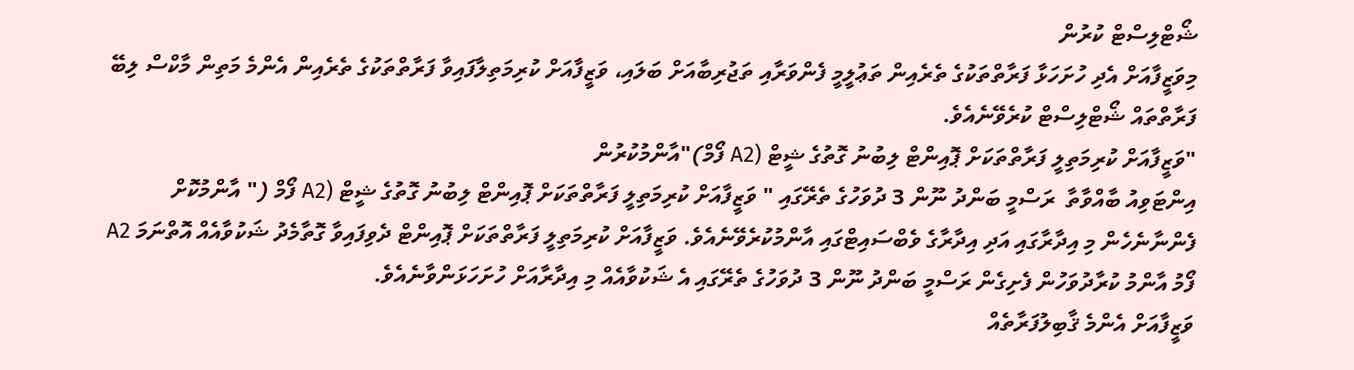ޝޯޓްލިސްޓް ކުރުން
މިވަޒީފާއަށް އެދި ހުށަހަޅާ ފަރާތްތަކުގެ ތެރެއިން ތަޢުލީމީ ފެންވަރާއި ތަޖުރިބާއަށް ބަލައި، ވަޒީފާއަށް ކުރިމަތިލާފައިވާ ފަރާތްތަކުގެ ތެރެއިން އެންމެ މަތިން މާކްސް ލިބޭ ފަރާތްތައް ޝޯޓްލިސްޓް ކުރެވޭނެއެވެ.
"ވަޒީފާއަށް ކުރިމަތިލީ ފަރާތްތަކަށް ޕޮއިންޓް ލިބުނު ގޮތުގެ ޝީޓް (A2 ފޯމް)"އާންމުކުރުން
އިންޓަވިއު ބާއްވާތާ  ރަސްމީ ބަންދު ނޫން 3 ދުވަހުގެ ތެރޭގައި " ވަޒީފާއަށް ކުރިމަތިލީ ފަރާތްތަކަށް ޕޮއިންޓް ލިބުނު ގޮތުގެ ޝީޓް (A2 ފޯމް (" އާންމުކޮށް ފެންނާނެހެން މި އިދާރާގައި އަދި އިދާރާގެ ވެބްސައިޓްގައި އާންމުކުރެވޭނެއެވެ. ވަޒީފާއަށް ކުރިމަތިލީ ފަރާތްތަކަށް ޕޮއިންޓް ދެވިފައިވާ ގޮތާމެދު ޝަކުވާއެއް އޮތްނަމަ A2 ފޯމު އާންމު ކުރާދުވަހުން ފެށިގެން ރަސްމީ ބަންދު ނޫން 3 ދުވަހުގެ ތެރޭގައި އެ ޝަކުވާއެއް މި އިދާރާއަށް ހުށަހަޅަންވާނެއެވެ.
ވަޒީފާއަށް އެންމެ ޤާބިލުފަރާތެއް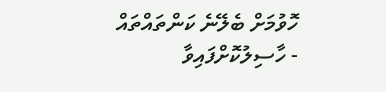ހޮވުމަށް ބެލޭނެ ކަންތައްތައް
- ހާސިލުކޮށްފައިވާ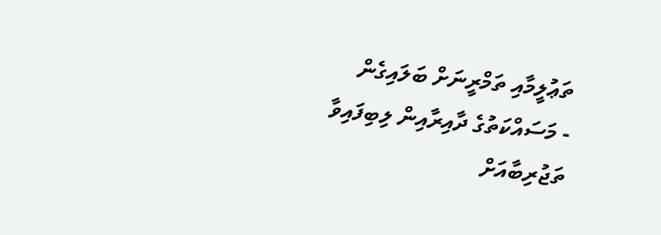ތަޢުލީމާއި ތަމްރީނަށް ބަލައިގެން
- މަސައްކަތުގެ ދާއިރާއިން ލިބިފައިވާ ތަޖުރިބާއަށް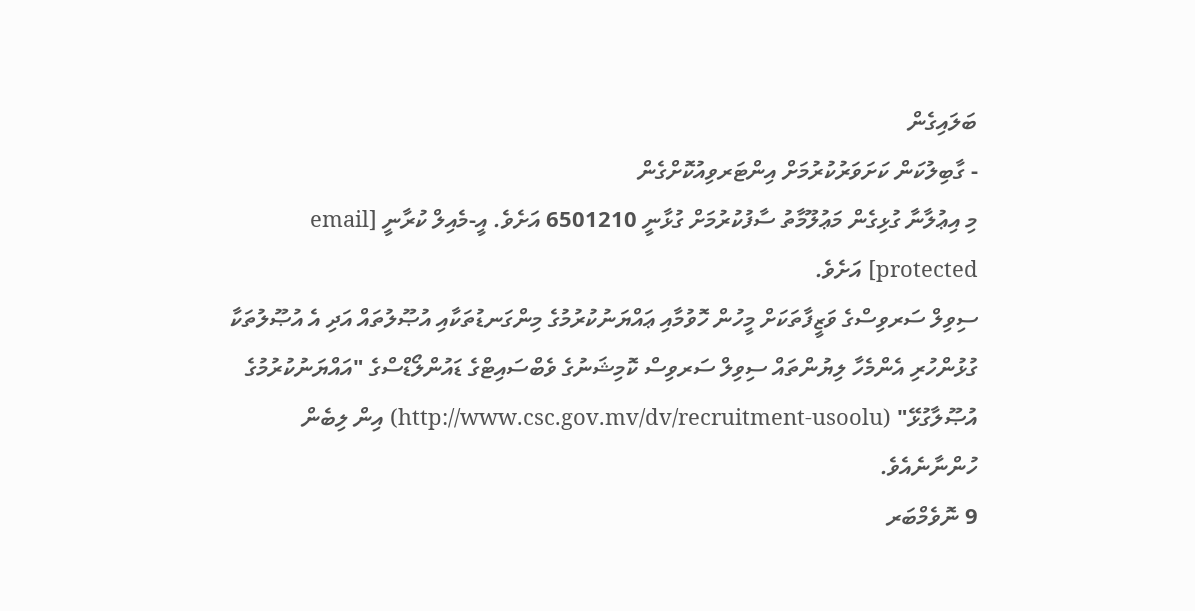ބަލައިގެން
- ގާބިލުކަން ކަށަވަރުކުރުމަށް އިންޓަރވިއުކޮށްގެން
މި އިޢުލާނާ ގުޅިގެން މަޢުލޫމާތު ސާފުކުރުމަށް ގުޅާނީ 6501210 އަށެވެ. އީ-މެއިލް ކުރާނީ [email protected] އަށެވެ.
ސިވިލް ސަރވިސްގެ ވަޒީފާތަކަށް މީހުން ހޮވުމާއި ޢައްޔަނުކުރުމުގެ މިންގަނޑުތަކާއި އުޞޫލުތައް އަދި އެ އުޞޫލުތަކާ ގުޅުންހުރި އެންމެހާ ލިޔުންތައް ސިވިލް ސަރވިސް ކޮމިޝަނުގެ ވެބްސައިޓްގެ ޑައުންލޯޑްސްގެ "އައްޔަނުކުރުމުގެ އުޞޫލާގުޅޭ" (http://www.csc.gov.mv/dv/recruitment-usoolu) އިން ލިބެން ހުންނާނެއެވެ.
9 ނޮވެމްބަރ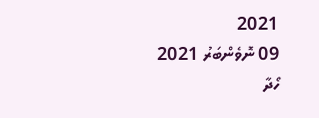2021
09 ނޮވެންބަރު 2021
ހޯދާ